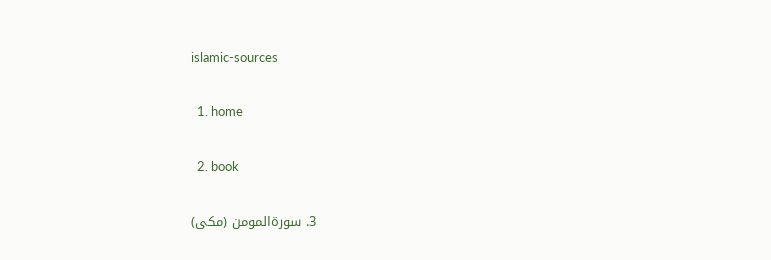islamic-sources

  1. home

  2. book

  3. سورۃالمومن (مکی)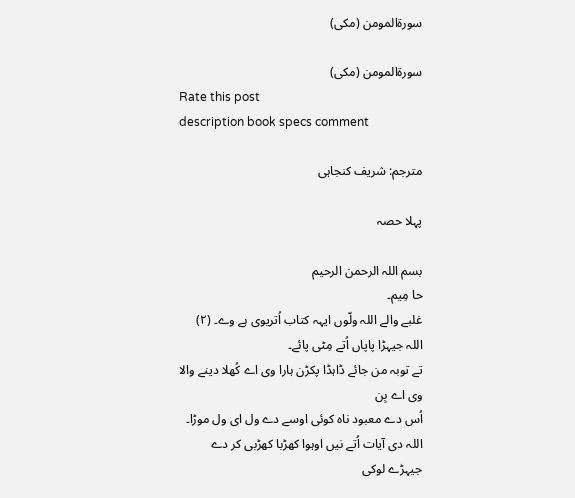سورۃالمومن (مکی)

سورۃالمومن (مکی)
Rate this post
description book specs comment

مترجم: شریف کنجاہی

پہلا حصہ

بسم اللہ الرحمن الرحیم
حا مِیم۔
غلبے والے اللہ ولّوں ایہہ کتاب اُتریوی ہے وے۔ (٢)
اللہ جیہڑا پاپاں اُتے مِٹی پائے۔
تے توبہ من جائے ڈاہڈا پکڑن ہارا وی اے کُھلا دینے والا وی اے بِن
اُس دے معبود ناہ کوئی اوسے دے ول ای ول موڑا۔
اللہ دی آیات اُتے نیں اوہوا کھڑبا کھڑبی کر دے جیہڑے لوکی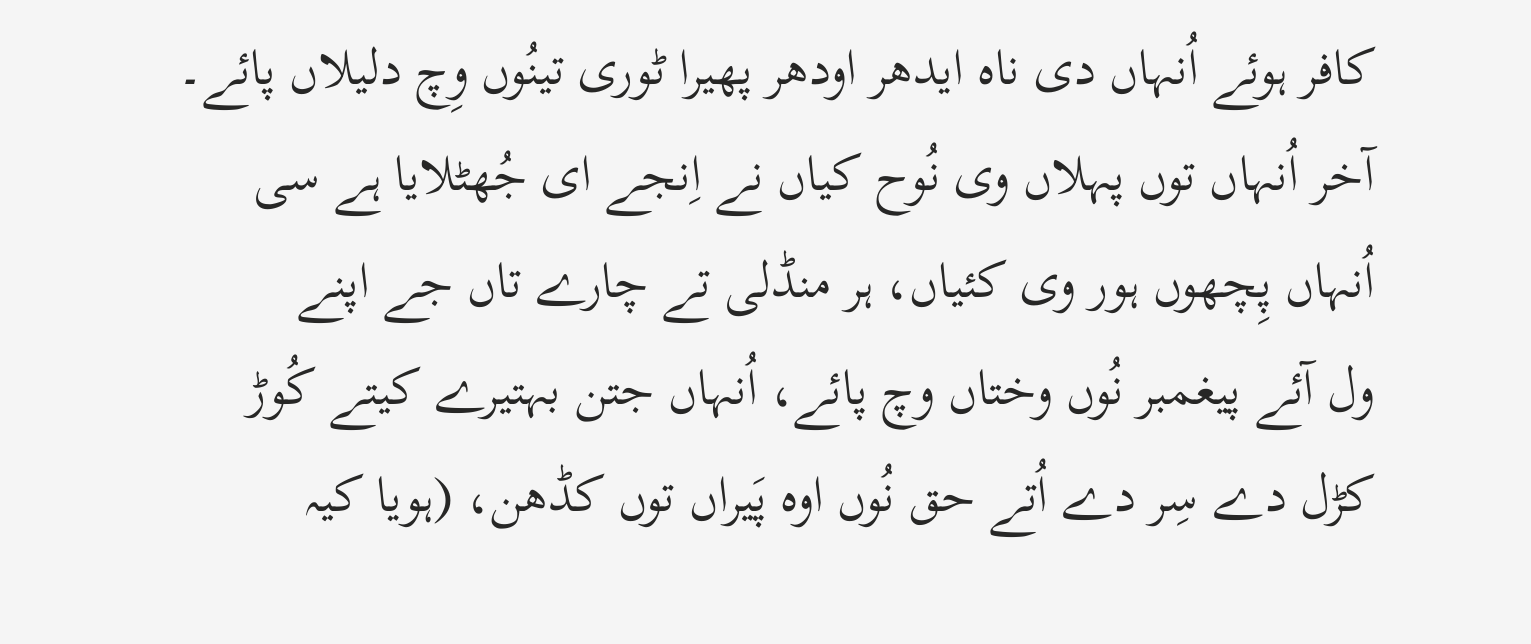کافر ہوئے اُنہاں دی ناہ ایدھر اودھر پھیرا ٹوری تینُوں وِچ دلیلاں پائے۔
آخر اُنہاں توں پہلاں وی نُوح کیاں نے اِنجے ای جُھٹلایا ہے سی
اُنہاں پِچھوں ہور وی کئیاں، ہر منڈلی تے چارے تاں جے اپنے
ول آئے پیغمبر نُوں وختاں وچ پائے، اُنہاں جتن بہتیرے کیتے کُوڑ
کڑل دے سِر دے اُتے حق نُوں اوہ پَیراں توں کڈھن، (ہویا کیہ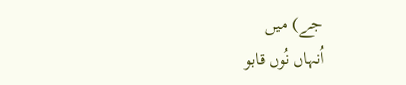جے) میں
اُنہاں نُوں قابو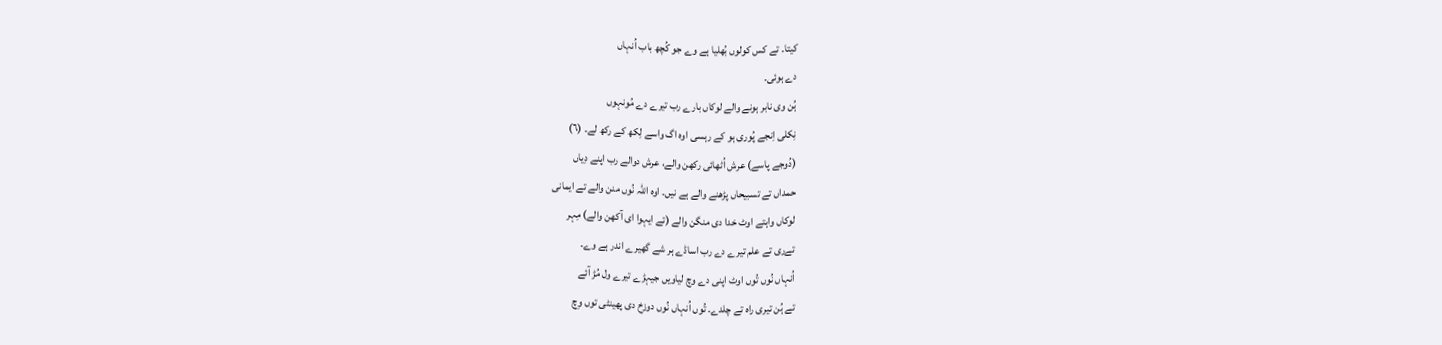کیتا۔ تے کس کولوں بُھلیا ہے وے جو کُچھ باب اُنہاں
دے ہوئی۔
ہُن وی نابر ہونے والے لوکاں بارے رب تیرے دے مُونہوں
نِکلی اِنجے پُوری ہو کے رہسی اوہ اگ واسے لِکھ کے رکھ لے۔ (٦)
(دُوجے پاسے) عرش اُٹھائی رکھن والے، عرش دوالے رب اپنے دِیاں
حمداں تے تسبیحاں پڑھنے والے ہے نیں۔ اوہ اللہ نُوں منن والے تے ایمانی
لوکاں واہتے اوٹ خدا دی منگن والے (تے ایہوا ای آکھن والے) مِہر
تےری تے علم تیرے دے رب اساڈے ہر شے گھیرے اندر ہے وے۔
اُنہاں نُوں تُوں اوٹ اپنی دے وچ لیاویں جیہڑے تیرے ول مُڑ آئے
تے ہُن تیری راہ تے چلدے۔ تُوں اُنہاں نُوں دوزخ دی پھینٹی توں وِچ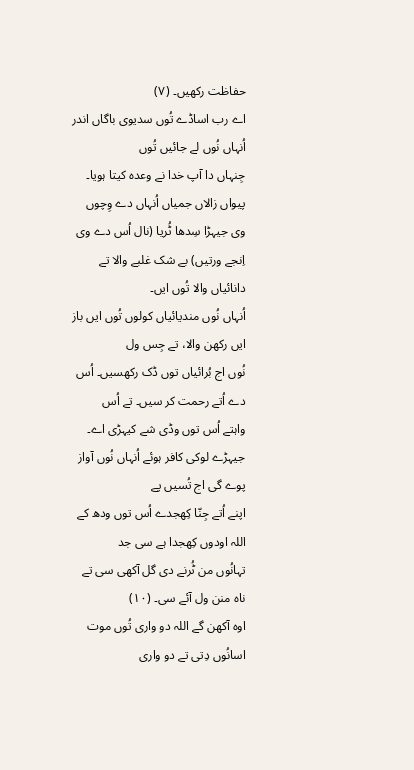حفاظت رکھیں۔ (٧)
اے رب اساڈے تُوں سدیوی باگاں اندر اُنہاں نُوں لے جائیں تُوں
جِنہاں دا آپ خدا نے وعدہ کیتا ہویا۔ پیواں زالاں جمیاں اُنہاں دے وِچوں
وی جیہڑا سِدھا ٹُریا (نال اُس دے وی اِنجے ورتیں) بے شک غلبے والا تے
دانائیاں والا تُوں ایں۔
اُنہاں نُوں مندیائیاں کولوں تُوں ایں باز ایں رکھن والا، تے جِس ول
نُوں اج بُرائیاں توں ڈک رکھسیں۔ اُس دے اُتے رحمت کر سیں۔ تے اُس
واہتے اُس توں وڈی شے کیہڑی اے۔
جیہڑے لوکی کافر ہوئے اُنہاں نُوں آواز پوے گی اج تُسیں پے
اپنے اُتے جِنّا کِھجدے اُس توں ودھ کے اللہ اودوں کِھجدا ہے سی جد
تہانُوں من ٹُرنے دی گل آکھی سی تے ناہ منن ول آئے سی۔ (١٠)
اوہ آکھن گے اللہ دو واری تُوں موت اسانُوں دِتی تے دو واری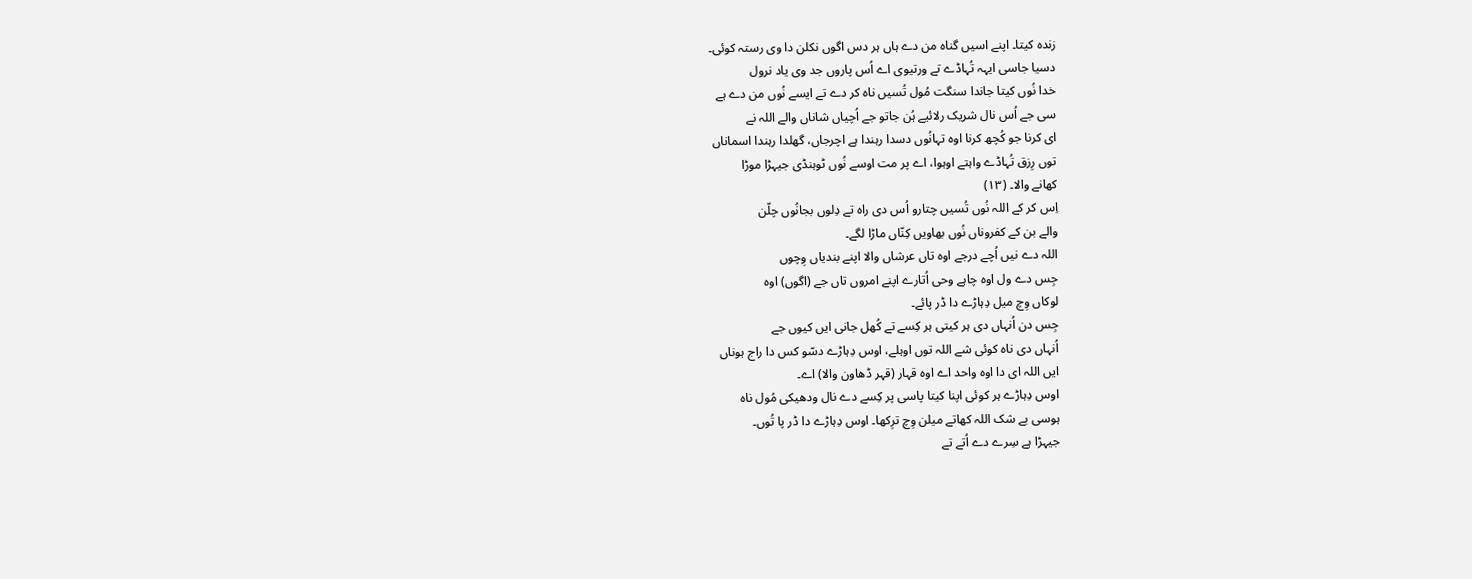زندہ کیتا۔ اپنے اسیں گناہ من دے ہاں ہر دس اگوں نکلن دا وی رستہ کوئی۔
دسیا جاسی ایہہ تُہاڈے تے ورتیوی اے اُس پاروں جد وی یاد نرول
خدا نُوں کیتا جاندا سنگت مُول تُسیں ناہ کر دے تے ایسے نُوں من دے ہے
سی جے اُس نال شریک رلائیے ہُن جاتو جے اُچیاں شاناں والے اللہ نے
ای کرنا جو کُچھ کرنا اوہ تہانُوں دسدا رہندا ہے اچرجاں، گھلدا رہندا اسماناں
توں رِزق تُہاڈے واہتے اوہوا، اے پر مت اوسے نُوں ٹوہنڈی جیہڑا موڑا
کھانے والا۔ (١٣)
اِس کر کے اللہ نُوں تُسیں چتارو اُس دی راہ تے دِلوں بجانُوں چلّن
والے بن کے کفروناں نُوں بھاویں کِنّاں ماڑا لگے۔
اللہ دے نیں اُچے درجے اوہ تاں عرشاں والا اپنے بندیاں وِچوں
جِس دے ول اوہ چاہے وحی اُتارے اپنے امروں تاں جے (اگوں) اوہ
لوکاں وِچ میل دِہاڑے دا ڈر پائے۔
جِس دن اُنہاں دی ہر کیتی ہر کِسے تے کُھل جانی ایں کیوں جے
اُنہاں دی ناہ کوئی شے اللہ توں اوہلے، اوس دِہاڑے دسّو کس دا راج ہوناں
ایں اللہ ای دا اوہ واحد اے اوہ قہار (قہر ڈھاون والا) اے۔
اوس دِہاڑے ہر کوئی اپنا کیتا پاسی پر کِسے دے نال ودھیکی مُول ناہ
ہوسی بے شک اللہ کھاتے میلن وِچ ترِکھا۔ اوس دِہاڑے دا ڈر پا تُوں۔
جیہڑا ہے سِرے دے اُتے تے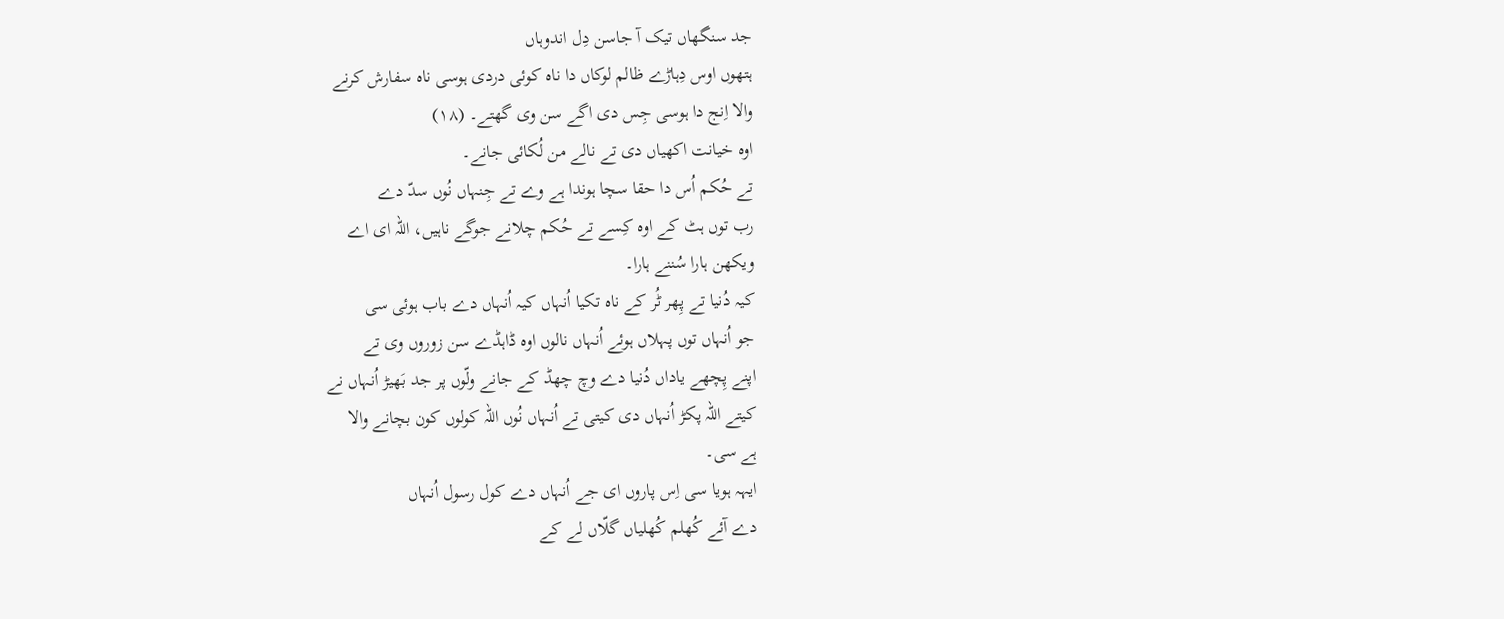جد سنگھاں تیک آ جاسن دِل اندوہاں
ہتھوں اوس دِہاڑے ظالم لوکاں دا ناہ کوئی دردی ہوسی ناہ سفارش کرنے
والا اِنج دا ہوسی جِس دی اگے سن وی گھتے۔ (١٨)
اوہ خیانت اکھیاں دی تے نالے من لُکائی جانے۔
تے حُکم اُس دا حقا سچا ہوندا ہے وے تے جِنہاں نُوں سدّ دے
رب توں ہٹ کے اوہ کِسے تے حُکم چلانے جوگے ناہیں، اللہ ای اے
ویکھن ہارا سُننے ہارا۔
کیہ دُنیا تے پِھر ٹُر کے ناہ تکیا اُنہاں کیہ اُنہاں دے باب ہوئی سی
جو اُنہاں توں پہلاں ہوئے اُنہاں نالوں اوہ ڈاہڈے سن زوروں وی تے
اپنے پِچھے یاداں دُنیا دے وچ چھڈ کے جانے ولّوں پر جد بَھیڑ اُنہاں نے
کیتے اللہ پکڑ اُنہاں دی کیتی تے اُنہاں نُوں اللہ کولوں کون بچانے والا
ہے سی۔
ایہہ ہویا سی اِس پاروں ای جے اُنہاں دے کول رسول اُنہاں
دے آئے کُھلم کُھلیاں گلّاں لے کے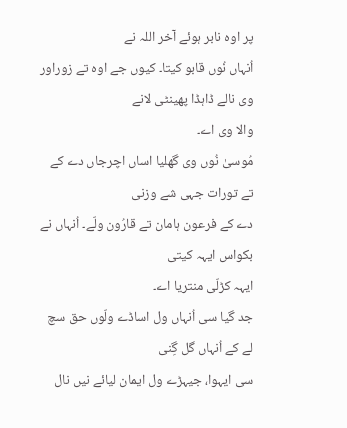پر اوہ نابر ہوئے آخر اللہ نے
اُنہاں نُوں قابو کیتا۔ کیوں جے اوہ تے زوراور وی نالے ڈاہڈا پھینٹی لانے
والا وی اے۔
مُوسیٰ نُوں وی گھلیا اساں اچرجاں دے کے تے تورات جہی شے وزنی
دے کے فرعون ہامان تے قارُون ولّے۔ اُنہاں نے بکواس ایہہ کیتی
ایہہ کڑلّی منتریا اے۔
جد گیا سی اُنہاں ول اساڈے ولّوں حق سچ لے کے اُنہاں گل گِنی
سی ایہوا، جیہڑے ول ایمان لیائے نیں نال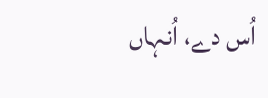اُس دے، اُنہاں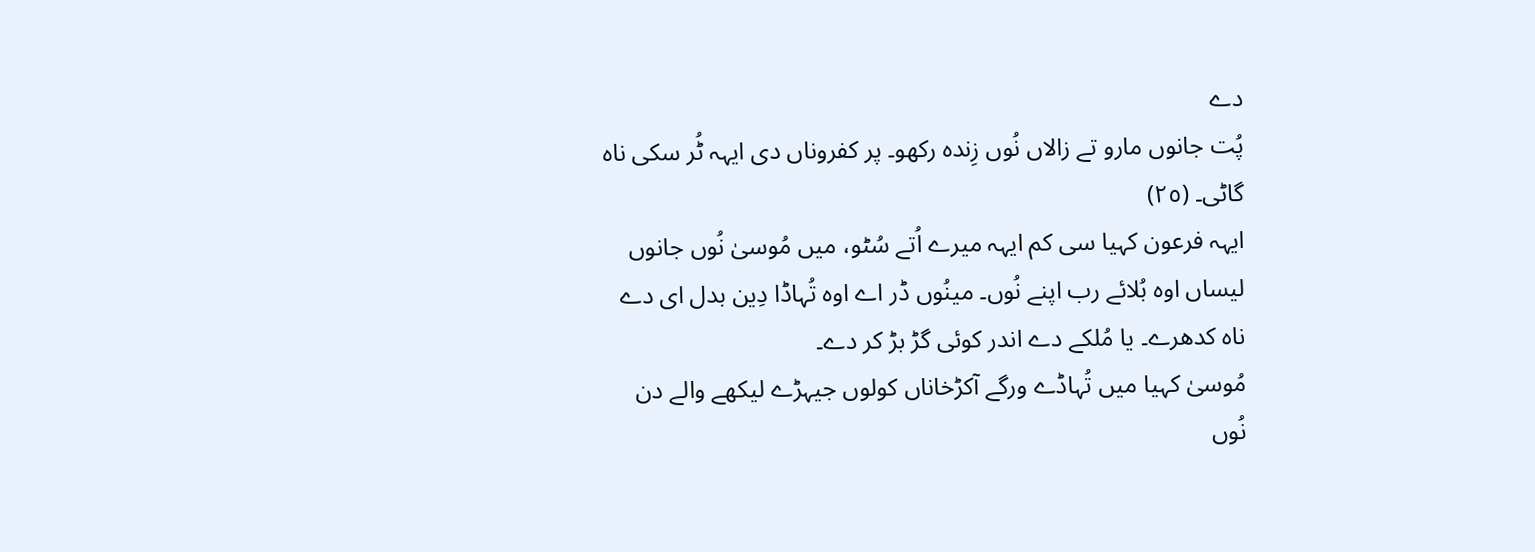دے
پُت جانوں مارو تے زالاں نُوں زِندہ رکھو۔ پر کفروناں دی ایہہ ٹُر سکی ناہ
گاٹی۔ (٢٥)
ایہہ فرعون کہیا سی کم ایہہ میرے اُتے سُٹو، میں مُوسیٰ نُوں جانوں
لیساں اوہ بُلائے رب اپنے نُوں۔ مینُوں ڈر اے اوہ تُہاڈا دِین بدل ای دے
ناہ کدھرے۔ یا مُلکے دے اندر کوئی گڑ بڑ کر دے۔
مُوسیٰ کہیا میں تُہاڈے ورگے آکڑخاناں کولوں جیہڑے لیکھے والے دن
نُوں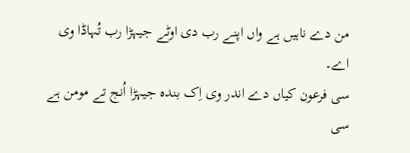من دے ناہیں ہے واں اپنے رب دی اوٹے جیہڑا رب تُہاڈا وی اے۔
سی فرعون کیاں دے اندر وی اِک بندہ جیہڑا اُنج تے مومن ہے سی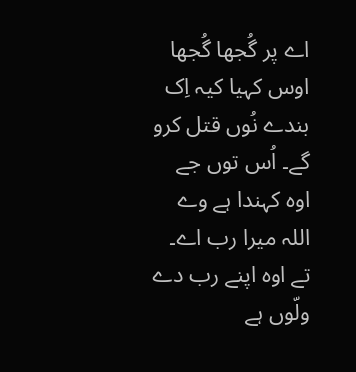اے پر گُجھا گُجھا اوس کہیا کیہ اِک بندے نُوں قتل کرو گے۔ اُس توں جے
اوہ کہندا ہے وے اللہ میرا رب اے۔ تے اوہ اپنے رب دے ولّوں ہے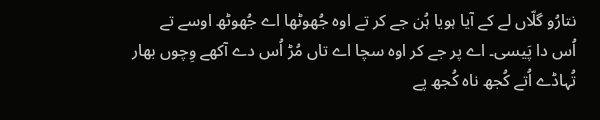نتارُو گلّاں لے کے آیا ہویا ہُن جے کر تے اوہ جُھوٹھا اے جُھوٹھ اوسے تے
اُس دا پَیسی۔ اے پر جے کر اوہ سچا اے تاں مُڑ اُس دے آکھے وِچوں بھار
تُہاڈے اُتے کُجھ ناہ کُجھ پے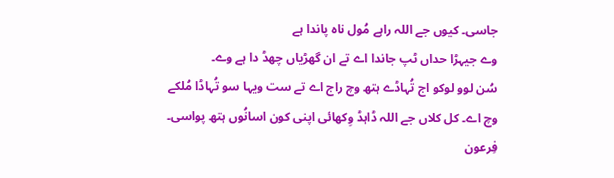جاسی۔ کیوں جے اللہ راہے مُول ناہ پاندا ہے
وے جیہڑا حداں ٹپ جاندا اے تے ان گھڑیاں چھڈ دا ہے وے۔
سُن لوو لوکو اج تُہاڈے ہتھ وچ راج اے تے ست ویہا سو تُہاڈا مُلکے
وچ اے۔ کل کلاں جے اللہ ڈاہڈ وِکھائی اپنی کون اسانُوں ہتھ پواسی۔
فِرعون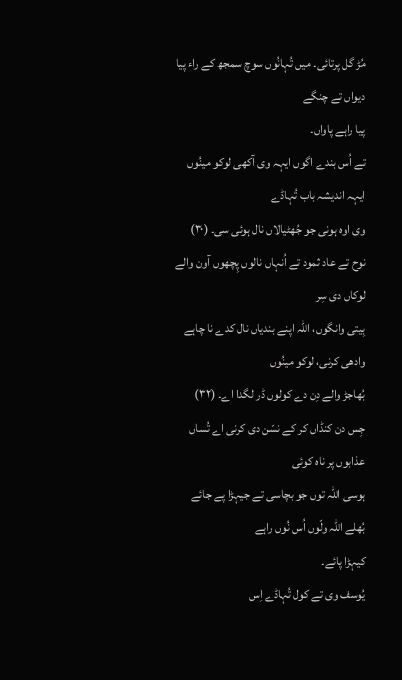مُڑ گل پرتائی۔ میں تُہانُوں سوچ سمجھ کے راء پیا دیواں تے چنگے
پیا راہے پاواں۔
تے اُس بندے اگوں ایہہ وی آکھی لوکو مینُوں ایہہ اندیشہ باب تُہاڈے
وی اوہ ہونی جو جُھٹیالاں نال ہوئی سی۔ (٣٠)
نوح تے عاد ثمود تے اُنہاں نالوں پِچھوں آون والے لوکاں دی سِر
بِیتی وانگوں، اللہ اپنے بندیاں نال کدے نا چاہے وادھی کرنی، لوکو مینُوں
بُھاجڑ والے دِن دے کولوں ڈر لگدا اے۔ (٣٢)
جِس دن کنڈاں کر کے نسّن دی کرنی اے تُساں عذابوں پر ناہ کوئی
ہوسی اللہ توں جو بچاسی تے جیہڑا پے جائے بُھلے اللہ ولّوں اُس نُوں راہے
کیہڑا پائے۔
یُوسف وی تے کول تُہاڈے اِس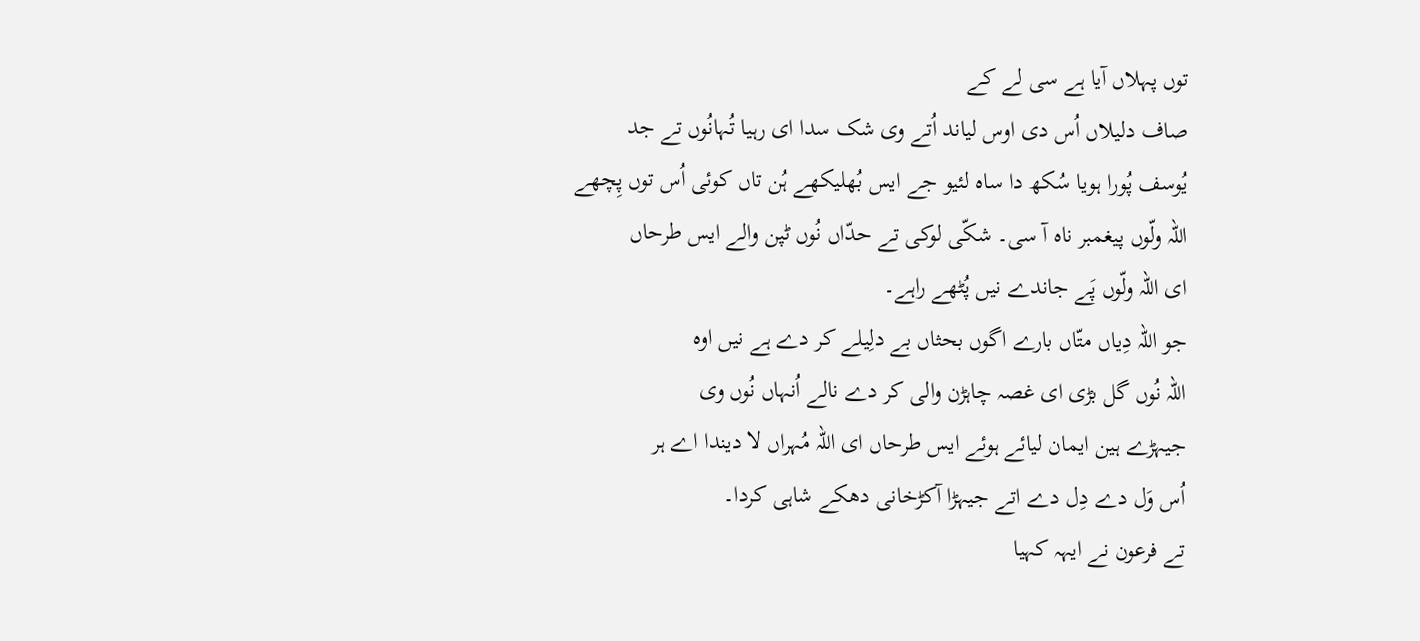توں پہلاں آیا ہے سی لے کے
صاف دلیلاں اُس دی اوس لیاند اُتے وی شک سدا ای رہیا تُہانُوں تے جد
یُوسف پُورا ہویا سُکھ دا ساہ لئیو جے ایس بُھلیکھے ہُن تاں کوئی اُس توں پِچھے
اللہ ولّوں پیغمبر ناہ آ سی۔ شکّی لوکی تے حدّاں نُوں ٹپن والے ایس طرحاں
ای اللہ ولّوں پَے جاندے نیں پُٹھے راہے۔
جو اللہ دِیاں متّاں بارے اگوں بحثاں بے دلِیلے کر دے ہے نیں اوہ
اللہ نُوں گل بڑی ای غصہ چاہڑن والی کر دے نالے اُنہاں نُوں وی
جیہڑے ہین ایمان لیائے ہوئے ایس طرحاں ای اللہ مُہراں لا دیندا اے ہر
اُس وَل دے دِل دے اتے جیہڑا آکڑخانی دھکے شاہی کردا۔
تے فرعون نے ایہہ کہیا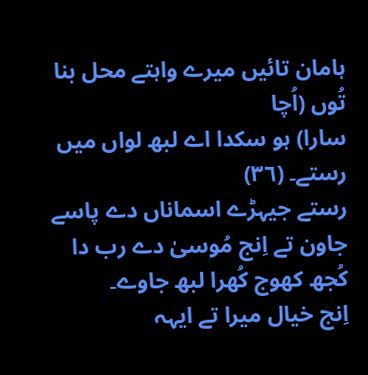ہامان تائیں میرے واہتے محل بنا تُوں (اُچا
سارا) ہو سکدا اے لبھ لواں میں رستے۔ (٣٦)
رستے جیہڑے اسماناں دے پاسے جاون تے اِنج مُوسیٰ دے رب دا
کُجھ کھوج کُھرا لبھ جاوے۔
اِنج خیال میرا تے ایہہ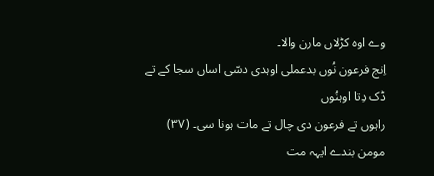وے اوہ کڑلاں مارن والا۔
اِنج فرعون نُوں بدعملی اوہدی دسّی اساں سجا کے تے ڈک دِتا اوہنُوں
راہوں تے فرعون دی چال تے مات ہونا سی۔ (٣٧)
مومن بندے ایہہ مت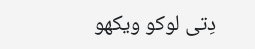دِتی لوکو ویکھو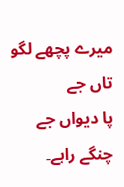میرے پچھے لگو تاں جے
پا دیواں جے چنگے راہے۔